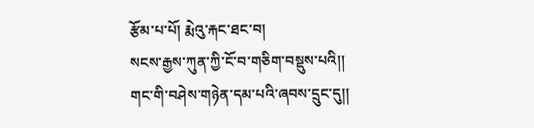རྩོམ་པ་པོ། རྨེའུ་རྐང་ཐང་བ།
སངས་རྒྱས་ཀུན་ཀྱི་ངོ་བ་གཅིག་བསྡུས་པའི།།
གང་གི་བཤེས་གཉེན་དམ་པའི་ཞབས་དྲུང་དུ།།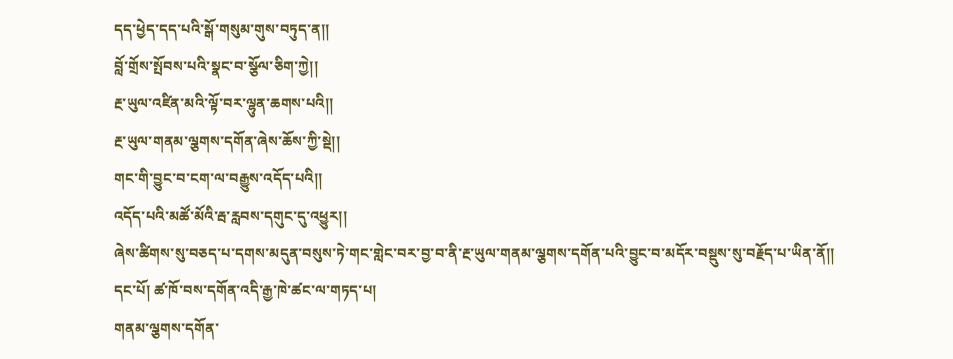དད་ཕྱེད་དད་པའི་སྒོ་གསུམ་གུས་བཏུད་ན།།
བློ་གྲོས་སྤོབས་པའི་སྣང་བ་སྩོལ་ཅིག་ཀྱེ།།
རྔ་ཡུལ་འཛིན་མའི་ལྟོ་བར་ལྷུན་ཆགས་པའི།།
རྔ་ཡུལ་གནམ་ལྕགས་དགོན་ཞེས་ཆོས་ཀྱི་སྡེ།།
གང་གི་བྱུང་བ་ངག་ལ་བརྒྱུས་འདོད་པའི།།
འདོད་པའི་མཚོ་མོའི་རྦ་རླབས་དགུང་དུ་འཕྱུར།།
ཞེས་ཚིགས་སུ་བཅད་པ་དགས་མདུན་བསུས་ཏེ་གང་གླེང་བར་བྱ་བ་ནི་རྔ་ཡུལ་གནམ་ལྕགས་དགོན་པའི་བྱུང་བ་མདོར་བསྡུས་སུ་བརྗོད་པ་ཡིན་ནོ།།
དང་པོ། ཚ་ཁོ་བས་དགོན་འདི་རྒྱ་ཁེ་ཚང་ལ་གཏད་པ།
གནམ་ལྕགས་དགོན་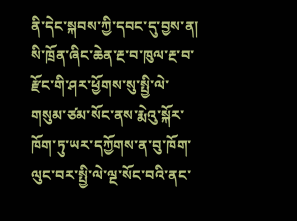ནི་དེང་སྐབས་ཀྱི་དབང་དུ་བྱས་ན། སི་ཁྲོན་ཞིང་ཆེན་རྔ་བ་ཁུལ་རྔ་བ་རྫོང་གི་ཤར་ཕྱོགས་སུ་སྤྱི་ལེ་གསུམ་ཙམ་སོང་ནས་རྨེའུ་སྐོར་ཁོག་ཏུ་ཡར་དཀྱོགས་ན་བུ་ཁོག་ལུང་བར་སྤྱི་ལེ་ལྔ་སོང་བའི་ནང་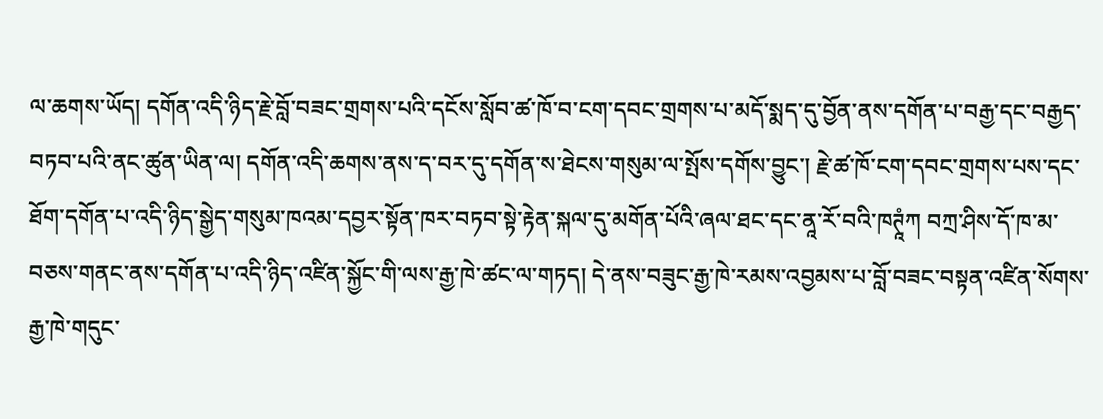ལ་ཆགས་ཡོད། དགོན་འདི་ཉིད་རྗེ་བློ་བཟང་གྲགས་པའི་དངོས་སློབ་ཚ་ཁོ་བ་ངག་དབང་གྲགས་པ་མདོ་སྨད་དུ་བྱོན་ནས་དགོན་པ་བརྒྱ་དང་བརྒྱད་བཏབ་པའི་ནང་ཚུན་ཡིན་ལ། དགོན་འདི་ཆགས་ནས་ད་བར་དུ་དགོན་ས་ཐེངས་གསུམ་ལ་སྤོས་དགོས་བྱུང་། རྗེ་ཚ་ཁོ་ངག་དབང་གྲགས་པས་དང་ཐོག་དགོན་པ་འདི་ཉིད་སྒྱེད་གསུམ་ཁའམ་དབྱར་སྟོན་ཁར་བཏབ་སྟེ་རྟེན་སྐལ་དུ་མགོན་པོའི་ཞལ་ཐང་དང་ནཱ་རོ་བའི་ཁཊཱཾཀ བཀྲ་ཤིས་དོ་ཁ་མ་བཅས་གནང་ནས་དགོན་པ་འདི་ཉིད་འཛིན་སྐྱོང་གི་ལས་རྒྱ་ཁེ་ཚང་ལ་གཏད། དེ་ནས་བཟུང་རྒྱ་ཁེ་རམས་འབྱམས་པ་བློ་བཟང་བསྟན་འཛིན་སོགས་རྒྱ་ཁེ་གདུང་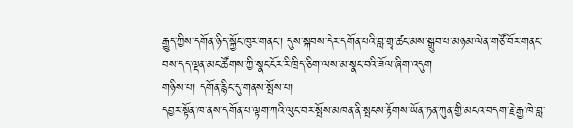རྒྱུད་ཀྱིས་དགོན་ཉིད་སྐྱོང་ཁུར་གནང་། དུས་སྐབས་དེར་དགོན་པའི་བླ་གྲྭ་ཚང་མས་སྒྲུབ་པ་མཉམ་ལེན་གཙོ་བོར་གནང་བས་དད་ལྡན་མང་ཚོགས་ཀྱི་སྣང་ངོར་རི་ཁྲིད་ཅིག་ལས་མ་སྣང་བའི་ཟོལ་ཞིག་འདུག
གཉིས་པ། དགོན་རྙིང་དུ་གནས་སྤོས་པ།
དབྱར་སྟོན་ཁ་ནས་དགོན་པ་ལྟག་ཀའི་ལུང་བར་སྤོས་མཁན་ནི་སྤངས་རྟོགས་ཡོན་ཏན་ཀུན་གྱི་མངའ་བདག་རྗེ་རྒྱ་ཁེ་བླ་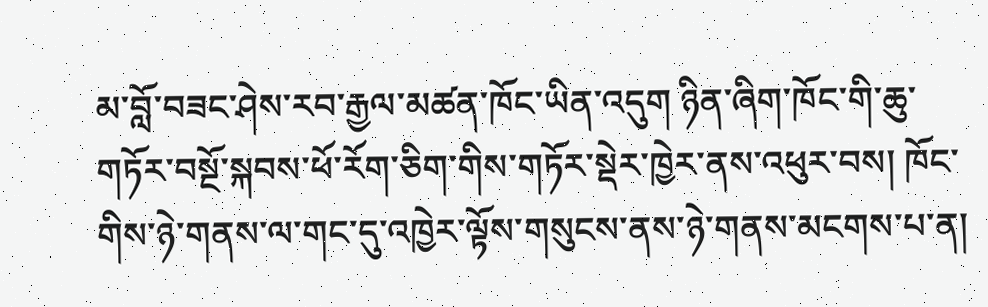མ་བློ་བཟང་ཤེས་རབ་རྒྱལ་མཚན་ཁོང་ཡིན་འདུག ཉིན་ཞིག་ཁོང་གི་ཆུ་གཏོར་བསྔོ་སྐབས་ཕོ་རོག་ཅིག་གིས་གཏོར་སྡེར་ཁྱེར་ནས་འཕུར་བས། ཁོང་གིས་ཉེ་གནས་ལ་གང་དུ་འཁྱེར་ལྟོས་གསུངས་ནས་ཉེ་གནས་མངགས་པ་ན།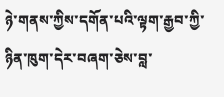ཉེ་གནས་ཀྱིས་དགོན་པའི་ལྟག་རྒྱབ་ཀྱི་ཉིན་ཁུག་དེར་བཞག་ཅེས་བླ་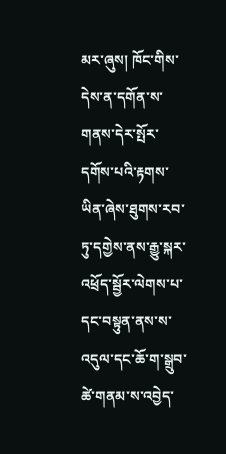མར་ཞུས། ཁོང་གིས་དེས་ན་དགོན་ས་གནས་དེར་སྤོར་དགོས་པའི་རྟགས་ཡིན་ཞེས་ཐུགས་རབ་ཏུ་དགྱེས་ནས་རྒྱུ་སྐར་འཕྲོད་སྦྱོར་ལེགས་པ་དང་བསྟུན་ནས་ས་འདུལ་དང་ཆོ་ག་སྒྲུབ་ཚེ་གནམ་ས་འབྱེད་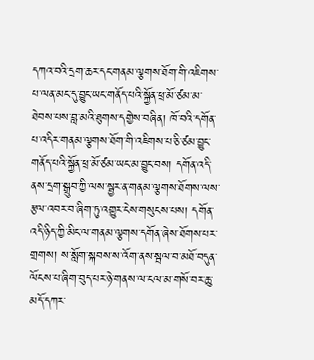དཀའ་བའི་དྲག་ཆར་དང་གནམ་ལྕགས་ཐོག་གི་འཇིགས་པ་ལན་མང་དུ་བྱུང་ཡང་གནོད་པའི་སྐྱོན་ཕྲ་མོ་ཙམ་མ་ཐེབས་པས་བླ་མའི་ཐུགས་དགྱེས་བཞིན། ཁོ་བའི་དགོན་པ་འདིར་གནམ་ལྕགས་ཐོག་གི་འཇིགས་པ་ཅི་ཙམ་བྱུང་གནོད་པའི་སྐྱོན་ཕྲ་མོ་ཙམ་ཡང་མ་བྱུང་བས། དགོན་འདི་ནས་དྲག་སྒྲུབ་ཀྱི་ལས་སྦྱར་ན་གནམ་ལྕགས་ཐོགས་ལས་རྩལ་འབར་བ་ཞིག་ཏུ་འགྱུར་ངེས་གསུངས་པས། དགོན་འདི་ཉིད་ཀྱི་མིང་ལ་གནམ་ལྕགས་དགོན་ཞེས་ཐོགས་པར་གྲགས། ས་སློག་སྐབས་ས་འོག་ནས་སྦལ་བ་མཐོ་བདུན་ལོངས་པ་ཞིག་བུད་པར་ཉེ་གནས་ལ་ངལ་མ་གསོ་བར་ཆུ་མདོ་དཀར་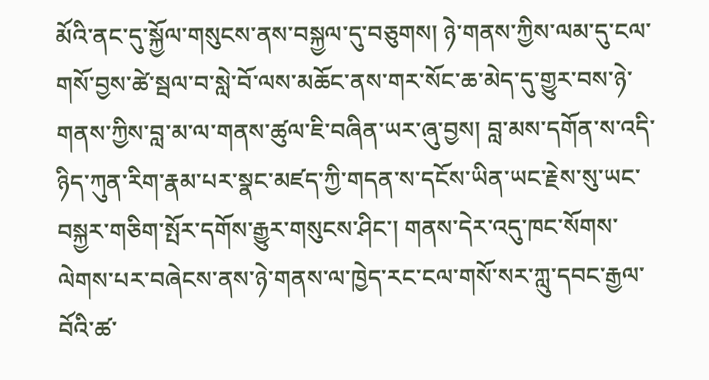མོའི་ནང་དུ་སྐྱོལ་གསུངས་ནས་བསྐྱལ་དུ་བཅུགས། ཉེ་གནས་ཀྱིས་ལམ་དུ་ངལ་གསོ་བྱས་ཚེ་སྦལ་བ་སླེ་བོ་ལས་མཆོང་ནས་གར་སོང་ཆ་མེད་དུ་གྱུར་བས་ཉེ་གནས་ཀྱིས་བླ་མ་ལ་གནས་ཚུལ་ཇི་བཞིན་ཡར་ཞུ་བྱས། བླ་མས་དགོན་ས་འདི་ཉིད་ཀུན་རིག་རྣམ་པར་སྣང་མཛད་ཀྱི་གདན་ས་དངོས་ཡིན་ཡང་རྗེས་སུ་ཡང་བསྐྱར་གཅིག་སྤོར་དགོས་རྒྱུར་གསུངས་ཤིང་། གནས་དེར་འདུ་ཁང་སོགས་ལེགས་པར་བཞེངས་ནས་ཉེ་གནས་ལ་ཁྱེད་རང་ངལ་གསོ་སར་ཀླུ་དབང་རྒྱལ་བོའི་ཚ་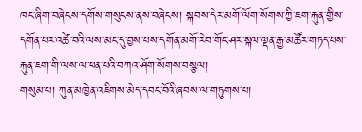ཁང་ཞིག་བཞེངས་དགོས་གསུངས་ནས་བཞེངས། སྐབས་དེར་མགོ་ལོག་སོགས་ཀྱི་ཇག་རྐུན་གྱིས་དགོན་པར་འཚེ་བའི་ལས་མང་དུ་བྱས་པས་དགོན་མགོ་རེབ་གོང་ཤར་སྐལ་ལྡན་རྒྱ་མཚོར་གཏད་པས་རྐུན་ཇག་གི་ལས་ལ་ཕན་པའི་བཀའ་ཤོག་སོགས་བསྩལ།
གསུམ་པ། ཀུན་མཁྱེན་འཇིགས་མེད་དབང་བོའི་ཞབས་ལ་གཏུགས་པ།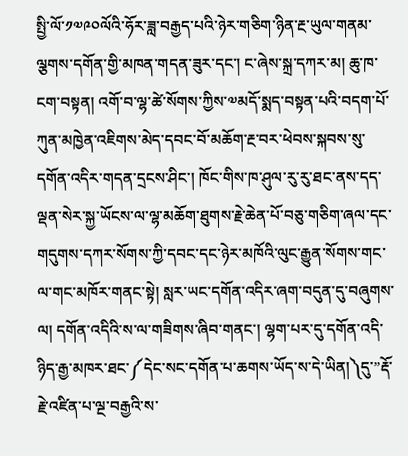སྤྱི་ལོ་༡༧༩༠ལོའི་ཧོར་ཟླ་བརྒྱད་པའི་ཉེར་གཅིག་ཉིན་རྔ་ཡུལ་གནམ་ལྕགས་དགོན་གྱི་མཁན་གདན་ཟུར་དང་། ང་ཞེས་སྐྲ་དཀར་མ། ཆུ་ཁ་ངག་བསྟན། འགོ་བ་ལྷ་ཚེ་སོགས་ཀྱིས་༧མདོ་སྨད་བསྟན་པའི་བདག་པོ་ཀུན་མཁྱེན་འཇིགས་མེད་དབང་བོ་མཆོག་རྔ་བར་ཕེབས་སྐབས་སུ་དགོན་འདིར་གདན་དྲངས་ཤིང་། ཁོང་གིས་ཁ་ཤུལ་རུ་རུ་ཐང་ནས་དད་ལྡན་སེར་སྐྱ་ཡོངས་ལ་ལྷ་མཆོག་ཐུགས་རྗེ་ཆེན་པོ་བཅུ་གཅིག་ཞལ་དང་གདུགས་དཀར་སོགས་ཀྱི་དབང་དང་ཉེར་མཁོའི་ལུང་རྒྱུན་སོགས་གང་ལ་གང་མཁོར་གནང་སྟེ། སླར་ཡང་དགོན་འདིར་ཞག་བདུན་དུ་བཞུགས་ལ། དགོན་འདིའི་ས་ལ་གཟིགས་ཞིབ་གནང་། ལྷག་པར་དུ་དགོན་འདི་ཉིད་རྒྱ་མཁར་ཐང་༼དེང་སང་དགོན་པ་ཆགས་ཡོད་ས་དེ་ཡིན།༽དུ་”རྡོ་རྗེ་འཛིན་པ་ལྔ་བརྒྱའི་ས་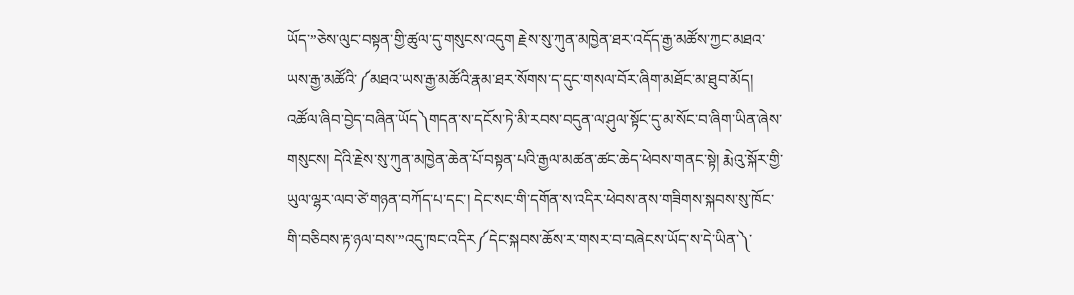ཡོད་”ཅེས་ལུང་བསྟན་གྱི་ཚུལ་དུ་གསུངས་འདུག རྗེས་སུ་ཀུན་མཁྱེན་ཐར་འདོད་རྒྱ་མཚོས་ཀྱང་མཐའ་ཡས་རྒྱ་མཚོའི་༼མཐའ་ཡས་རྒྱ་མཚོའི་རྣམ་ཐར་སོགས་ད་དུང་གསལ་བོར་ཞིག་མཐོང་མ་ཐུབ་མོད། འཚོལ་ཞིབ་བྱེད་བཞིན་ཡོད༽གདན་ས་དངོས་ཏེ་མི་རབས་བདུན་ལ་ཤུལ་སྟོང་དུ་མ་སོང་བ་ཞིག་ཡིན་ཞེས་གསུངས། དེའི་རྗེས་སུ་ཀུན་མཁྱེན་ཆེན་པོ་བསྟན་པའི་རྒྱལ་མཚན་ཚང་ཆེད་ཕེབས་གནང་སྟེ། རྨེའུ་སྐོར་གྱི་ཡུལ་ལྷར་ལབ་ཙེ་གཉན་བཀོད་པ་དང་། དེང་སང་གི་དགོན་ས་འདིར་ཕེབས་ནས་གཟིགས་སྐབས་སུ་ཁོང་གི་བཅིབས་རྟ་ཉལ་བས་”འདུ་ཁང་འདིར༼དེང་སྐབས་ཆོས་ར་གསར་བ་བཞེངས་ཡོད་ས་དེ་ཡིན་༽་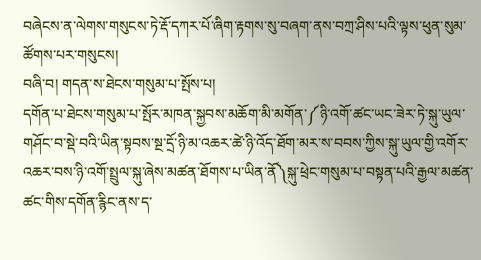བཞེངས་ན་ལེགས་གསུངས་ཏེ་རྡོ་དཀར་པོ་ཞིག་རྟགས་སུ་བཞག་ནས་བཀྲ་ཤིས་པའི་ལྟས་ཕུན་སུམ་ཚོགས་པར་གསུངས།
བཞི་བ། གདན་ས་ཐེངས་གསུམ་པ་སྤོས་པ།
དགོན་པ་ཐེངས་གསུམ་པ་སྤོར་མཁན་སྐྱབས་མཆོག་མི་མགོན་༼ཉི་འགོ་ཚང་ཡང་ཟེར་ཏེ་སྐུ་ཡུལ་གཤོང་བ་སྡེ་བའི་ཡིན་སྟབས་སྔ་དྲོ་ཉི་མ་འཆར་ཚེ་ཉི་འོད་ཐོག་མར་ས་བབས་ཀྱིས་སྐུ་ཡུལ་གྱི་འགོར་འཆར་བས་ཉི་འགོ་སྤྲུལ་སྐུ་ཞེས་མཚན་ཐོགས་པ་ཡིན་ནོ༽སྐུ་ཕྲེང་གསུམ་པ་བསྟན་པའི་རྒྱལ་མཚན་ཚང་གིས་དགོན་རྙིང་ནས་ད་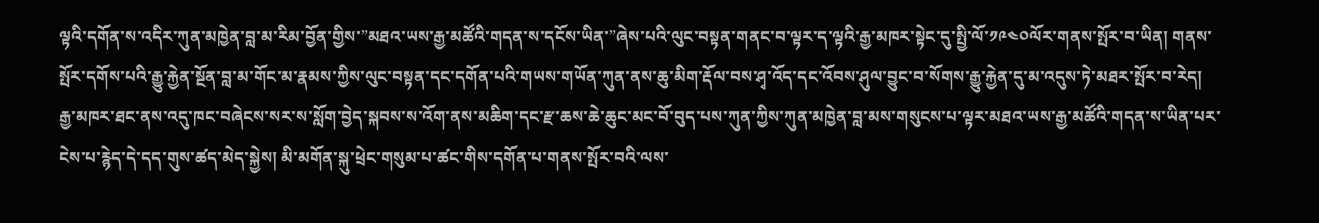ལྟའི་དགོན་ས་འདིར་ཀུན་མཁྱེན་བླ་མ་རིམ་བྱོན་གྱིས་”མཐའ་ཡས་རྒྱ་མཚོའི་གདན་ས་དངོས་ཡིན་”ཞེས་པའི་ལུང་བསྟན་གནང་བ་ལྟར་ད་ལྟའི་རྒྱ་མཁར་སྟེང་དུ་སྤྱི་ལོ་༡༩༤༠ལོར་གནས་སྤོར་བ་ཡིན། གནས་སྤོར་དགོས་པའི་རྒྱུ་རྐྱེན་སྔོན་བླ་མ་གོང་མ་རྣམས་ཀྱིས་ལུང་བསྟན་དང་དགོན་པའི་གཡས་གཡོན་ཀུན་ནས་ཆུ་མིག་རྡོལ་བས་ཤྭ་འོད་དང་འོབས་ཤུལ་བྱུང་བ་སོགས་རྒྱུ་རྐྱེན་དུ་མ་འདུས་ཏེ་མཐར་སྤོར་བ་རེད། རྒྱ་མཁར་ཐང་ནས་འདུ་ཁང་བཞེངས་སར་ས་སློག་བྱེད་སྐབས་ས་འོག་ནས་མཆིག་དང་རྫ་ཆས་ཆེ་ཆུང་མང་བོ་བུད་པས་ཀུན་ཀྱིས་ཀུན་མཁྱེན་བླ་མས་གསུངས་པ་ལྟར་མཐའ་ཡས་རྒྱ་མཚོའི་གདན་ས་ཡིན་པར་ངེས་པ་རྙེད་དེ་དད་གུས་ཚད་མེད་སྐྱེས། མི་མགོན་སྐུ་ཕྲེང་གསུམ་པ་ཚང་གིས་དགོན་པ་གནས་སྤོར་བའི་ལས་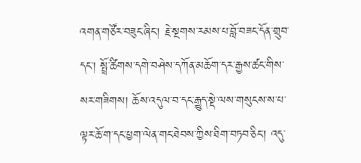འགན་གཙོར་བཟུང་ཞིང་། རྗེ་སྔགས་རམས་པ་བློ་བཟང་དོན་གྲུབ་དང་། སྤྲོ་ཚིགས་དགེ་བཤེས་དཀོན་མཆོག་དར་རྒྱས་ཚང་གིས་སར་གཟིགས། ཆོས་འདུལ་བ་དང་རྒྱུད་སྡེ་ལས་གསུངས་ས་པ་ལྟར་ཆོ་ག་དང་ཕྱག་ལེན་གང་ཐེབས་ཀྱིས་ཐིག་བཏབ་ཅིང་། འདུ་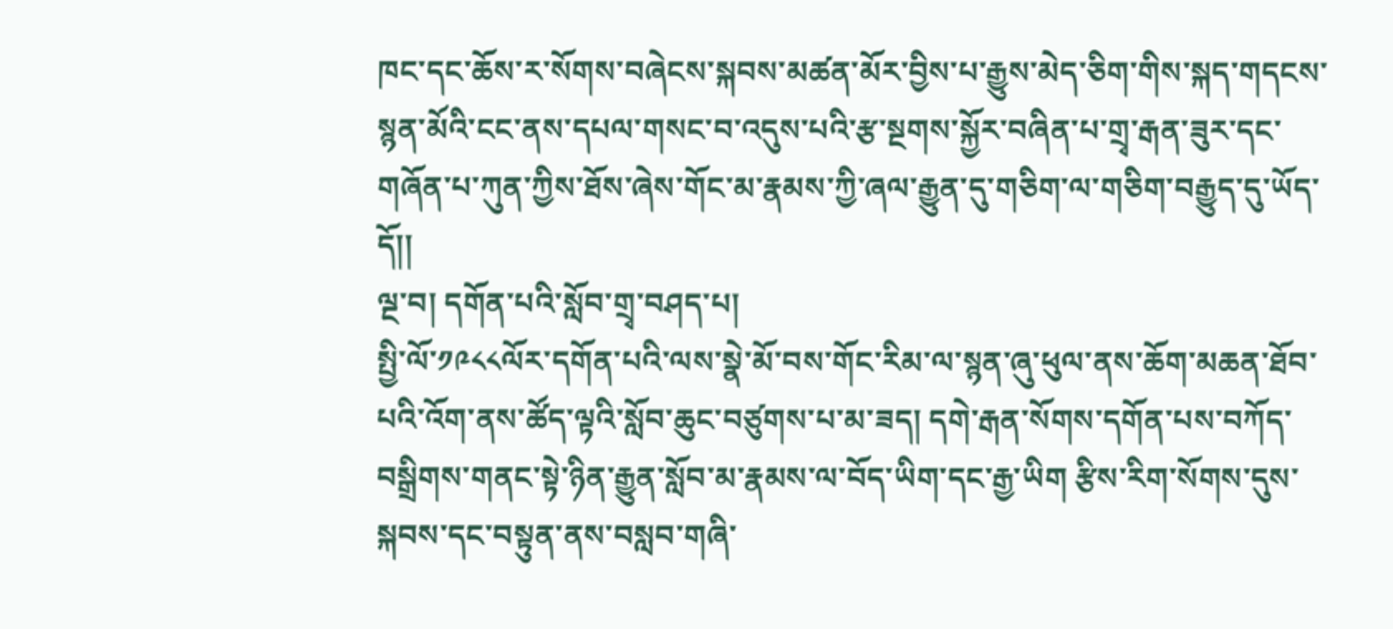ཁང་དང་ཆོས་ར་སོགས་བཞེངས་སྐབས་མཚན་མོར་བྱིས་པ་རྒྱུས་མེད་ཅིག་གིས་སྐད་གདངས་སྙན་མོའི་ངང་ནས་དཔལ་གསང་བ་འདུས་པའི་རྩ་སྔགས་སྐྱོར་བཞིན་པ་གྲྭ་རྒན་ཟུར་དང་གཞོན་པ་ཀུན་ཀྱིས་ཐོས་ཞེས་གོང་མ་རྣམས་ཀྱི་ཞལ་རྒྱུན་དུ་གཅིག་ལ་གཅིག་བརྒྱུད་དུ་ཡོད་དོ།།
ལྔ་བ། དགོན་པའི་སློབ་གྲྭ་བཤད་པ།
སྤྱི་ལོ་༡༩༨༨ལོར་དགོན་པའི་ལས་སྣེ་མོ་བས་གོང་རིམ་ལ་སྙན་ཞུ་ཕུལ་ནས་ཆོག་མཆན་ཐོབ་པའི་འོག་ནས་ཚོད་ལྟའི་སློབ་ཆུང་བཙུགས་པ་མ་ཟད། དགེ་རྒན་སོགས་དགོན་པས་བཀོད་བསྒྲིགས་གནང་སྟེ་ཉིན་རྒྱུན་སློབ་མ་རྣམས་ལ་བོད་ཡིག་དང་རྒྱ་ཡིག རྩིས་རིག་སོགས་དུས་སྐབས་དང་བསྟུན་ནས་བསླབ་གཞི་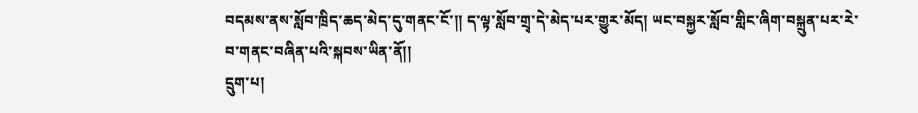བདམས་ནས་སློབ་ཁྲིད་ཆད་མེད་དུ་གནང་ངོ་།། ད་ལྟ་སློབ་གྲྭ་དེ་མེད་པར་གྱུར་མོད། ཡང་བསྐྱར་སློབ་གླིང་ཞིག་བསྐྲུན་པར་རེ་བ་གནང་བཞིན་པའི་སྐབས་ཡིན་ནོ།།
དྲུག་པ།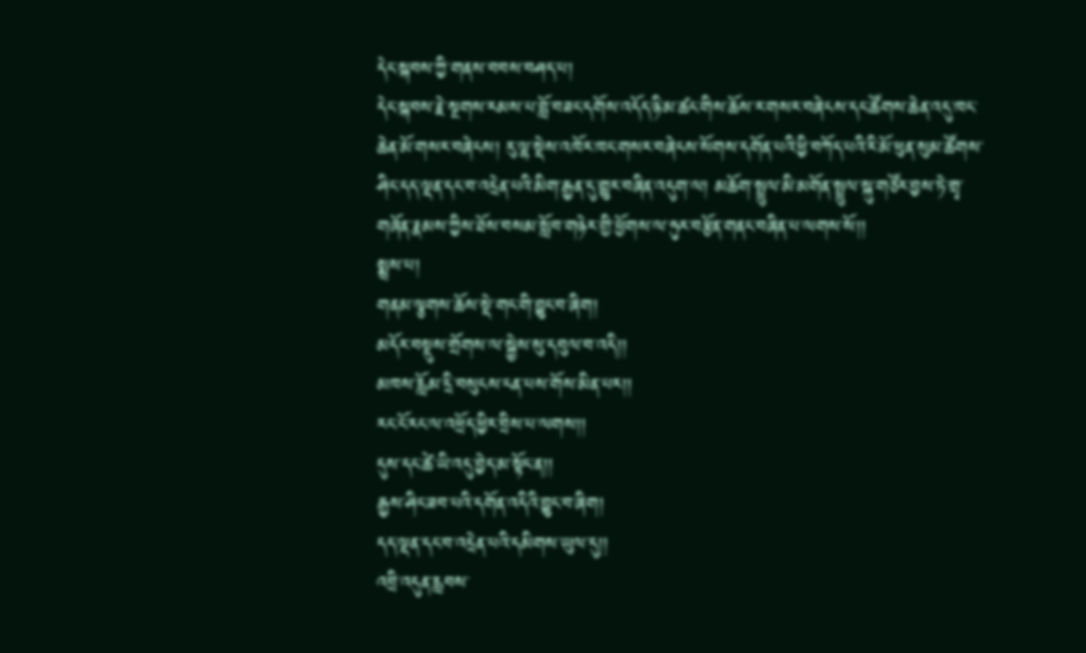དེང་སྐབས་ཀྱི་གནས་བབས་བཤད་པ།
དེང་སྐབས་རྗེ་སྔགས་རམས་པ་བློ་བཟང་དགོས་འདོད་ཉི་མ་ཚང་གིས་ཆོས་ར་གསར་བཞེངས་དང་ཚོགས་ཆེན་འདུ་ཁང་ཆེན་མོ་གསར་བཞེངས། རུ་ལྷ་སྡེས་འཁོར་ཁང་གསར་བཞེངས་སོགས་དགོན་པའི་ཕྱི་བཀོད་པའི་རི་མོ་ཕུན་སུམ་ཚོགས་ཤིང་དད་ལྡན་དང་བ་འདྲེན་པའི་མིག་རྒྱན་དུ་གྱུར་བཞིན་འདུག་ལ། མཆོག་སྤྲུལ་མི་མགོན་སྤྲུལ་སྐུ་གཙོར་བྱས་ཏེ་གྲྭ་གཞོན་རྣམས་ཀྱིས་ཐོས་བསམ་སློབ་གཉེར་གྱི་ཕྱོགས་ལ་ཧུར་བརྩོན་གནང་བཞིན་པ་ལགས་སོ།།
སྨྲས་པ།
གནམ་ལྕགས་ཆོས་སྡེ་གང་གི་བྱུང་བ་ཞིག།
མདོར་བསྡུས་གྲོགས་ལ་སྐྱེས་སུ་དབུལ་བ་འདི།།
མཁས་རློམ་དྲི་བསུངས་ངན་པས་གོས་མིན་པར།།
རང་ངོ་རང་ལ་འཕྲོད་ཕྱིར་བྲིས་པ་ལགས།།
དུས་དང་ཚེ་ཡི་འདུ་བྱེད་མ་སྟོང་ན།།
རྒྱས་ཤིང་ཟབ་པའི་དགོན་འདིའི་བྱུང་བ་ཞིག།
དད་ལྡན་དང་བ་འདྲེན་པའི་དམིགས་ཡུལ་དུ།།
འབྲི་འདུན་རླབས་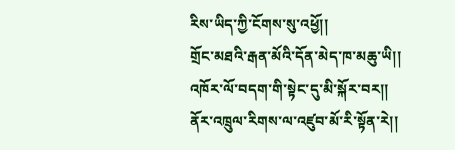རིས་ཡིད་ཀྱི་ངོགས་སུ་འཕྱོ།།
གྲོང་མཐའི་རྒན་མོའི་དོན་མེད་ཁ་མཆུ་ཡི།།
འཁོར་ལོ་བདག་གི་སྟེང་དུ་མི་སྐོར་བར།།
ནོར་འཁྲུལ་རིགས་ལ་འཛུབ་མོ་རི་སྟོན་རེ།།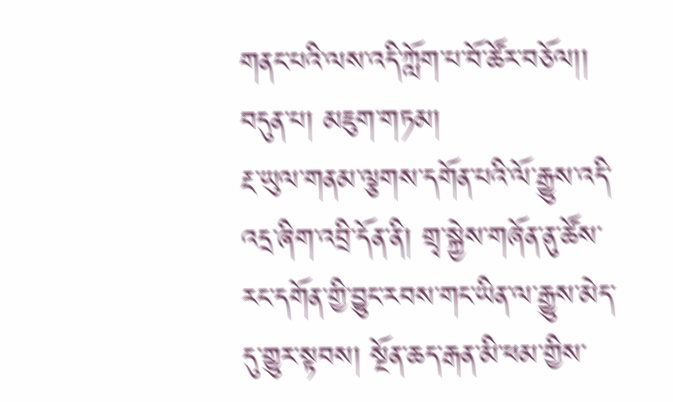གནང་པའི་ལས་འདི་ཀློག་པ་བོ་ཚོར་བཅོལ།།
བདུན་པ། མཇུག་གཏམ།
རྔ་ཡུལ་གནམ་ལྕགས་དགོན་པའི་ལོ་རྒྱུས་འདི་འདྲ་ཞིག་འབྲི་དོན་ནི། གྲྭ་སྐྱེས་གཞོན་ནུ་ཚོས་རང་དགོན་གྱི་བྱུང་རབས་གང་ཡིན་ལ་རྒྱུས་མེད་དུ་གྱུར་སྟབས། སྔོན་ཆད་རྒན་མི་ཕམ་གྱིས་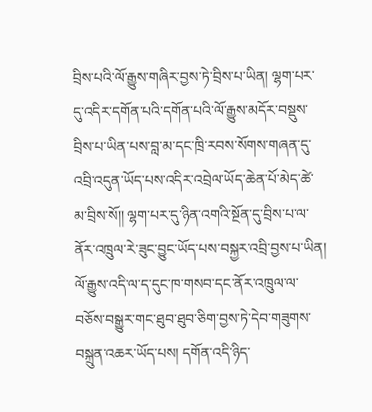བྲིས་པའི་ལོ་རྒྱུས་གཞིར་བྱས་ཏེ་བྲིས་པ་ཡིན། ལྷག་པར་དུ་འདིར་དགོན་པའི་དགོན་པའི་ལོ་རྒྱུས་མདོར་བསྡུས་བྲིས་པ་ཡིན་པས་བླ་མ་དང་ཁྲི་རབས་སོགས་གཞན་དུ་འབྲི་འདུན་ཡོད་པས་འདིར་འབྲེལ་ཡོད་ཆེན་པོ་མེད་ཚེ་མ་བྲིས་སོ།། ལྷག་པར་དུ་ཉིན་འགའི་སྔོན་དུ་བྲིས་པ་ལ་ནོར་འཁྲུལ་རེ་ཟུང་བྱུང་ཡོད་པས་བསྐྱར་འབྲི་བྱས་པ་ཡིན། ལོ་རྒྱུས་འདི་ལ་ད་དུང་ཁ་གསབ་དང་ནོར་འཁྲུལ་ལ་བཅོས་བསྒྱུར་གང་ཐུབ་ཐུབ་ཅིག་བྱས་ཏེ་དེབ་གཟུགས་བསྐྲུན་འཆར་ཡོད་པས། དགོན་འདི་ཉིད་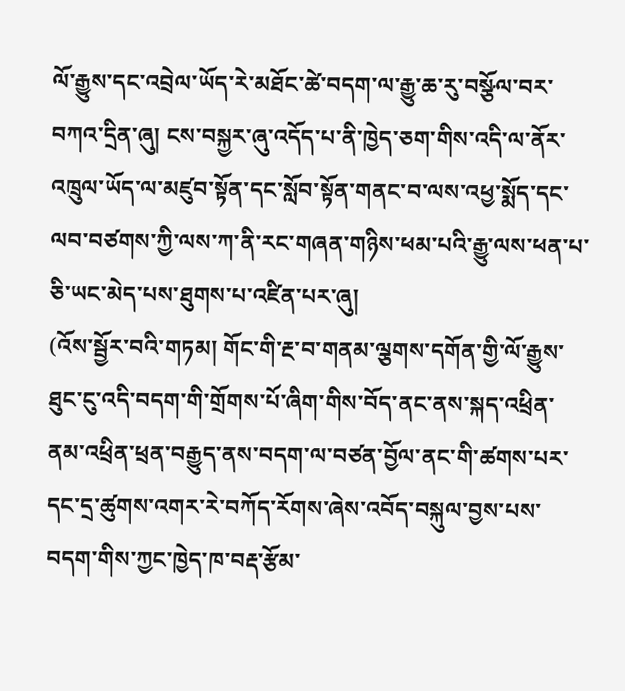ལོ་རྒྱུས་དང་འབྲེལ་ཡོད་རེ་མཐོང་ཚེ་བདག་ལ་རྒྱུ་ཆ་རུ་བསྩོལ་བར་བཀའ་དྲིན་ཞུ། ངས་བསྐྱར་ཞུ་འདོད་པ་ནི་ཁྱེད་ཅག་གིས་འདི་ལ་ནོར་འཁྲུལ་ཡོད་ལ་མཛུབ་སྟོན་དང་སློབ་སྟོན་གནང་བ་ལས་འཕྱ་སྨོད་དང་ལབ་བཙགས་ཀྱི་ལས་ཀ་ནི་རང་གཞན་གཉིས་ཕམ་པའི་རྒྱུ་ལས་ཕན་པ་ཅི་ཡང་མེད་པས་ཐུགས་པ་འཛིན་པར་ཞུ།
(འོས་སྦྱོར་བའི་གཏམ། གོང་གི་རྔ་བ་གནམ་ལྕགས་དགོན་གྱི་ལོ་རྒྱུས་ཐུང་ངུ་འདི་བདག་གི་གྲོགས་པོ་ཞིག་གིས་བོད་ནང་ནས་སྐད་འཕྲིན་ནམ་འཕྲིན་ཕྲན་བརྒྱུད་ནས་བདག་ལ་བཙན་བྱོལ་ནང་གི་ཚགས་པར་དང་དྲ་ཚུགས་འགར་རེ་བཀོད་རོགས་ཞེས་འབོད་བསྐུལ་བྱས་པས་བདག་གིས་ཀྱང་ཁྱེད་ཁ་བརྡ་རྩོམ་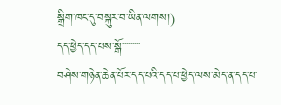སྒྲིག་ཁང་དུ་བསྐུར་བ་ཡིན་ལགས།)
དད་ཕྱེད་དད་པས་སྒོ་་་་་་་་་
བཤེས་གཉེན་ཆེན་པོར་དད་པའི་དད་པ་ཕྱེད་ལས་མེད་ན་དད་པ་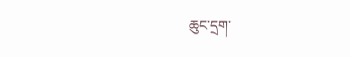ཆུང་དྲག་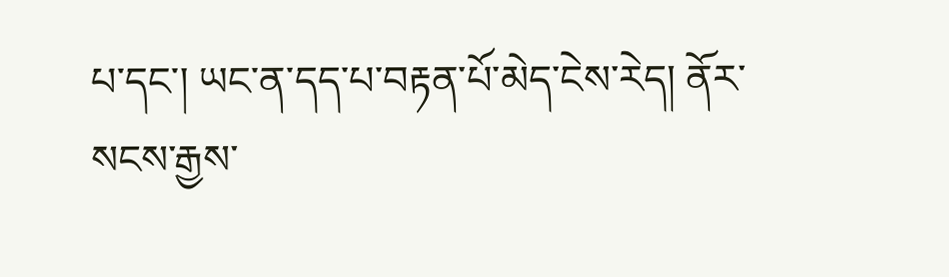པ་དང་། ཡང་ན་དད་པ་བརྟན་པོ་མེད་ངེས་རེད། ནོར་
སངས་རྒྱས་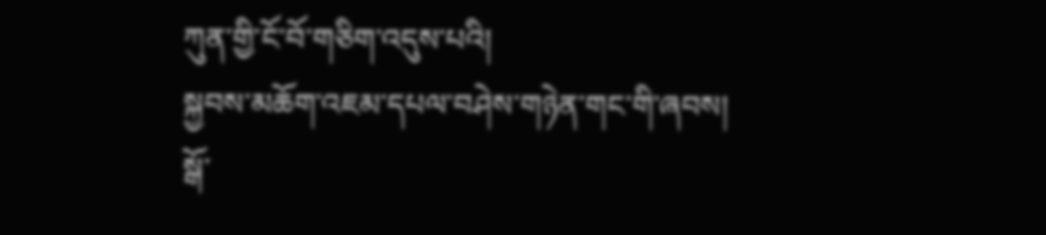ཀུན་གྱི་ངོ་བོ་གཅིག་འདུས་པའི།
སྐྱབས་མཆོག་འཇམ་དཔལ་བཤེས་གཉེན་གང་གི་ཞབས།
སྒོ་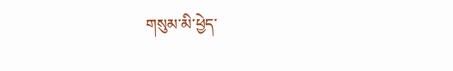གསུམ་མི་ཕྱེད་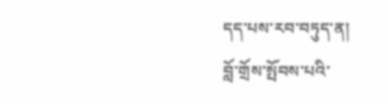དད་པས་རབ་བཏུད་ན།
བློ་གྲོས་སྤོབས་པའི་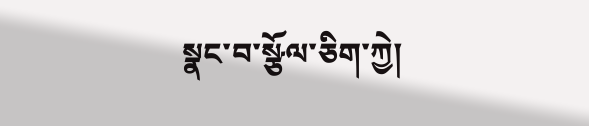སྣང་བ་སྩོལ་ཅིག་ཀྱེ།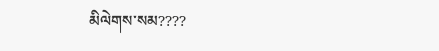མིལེགས་སམ????